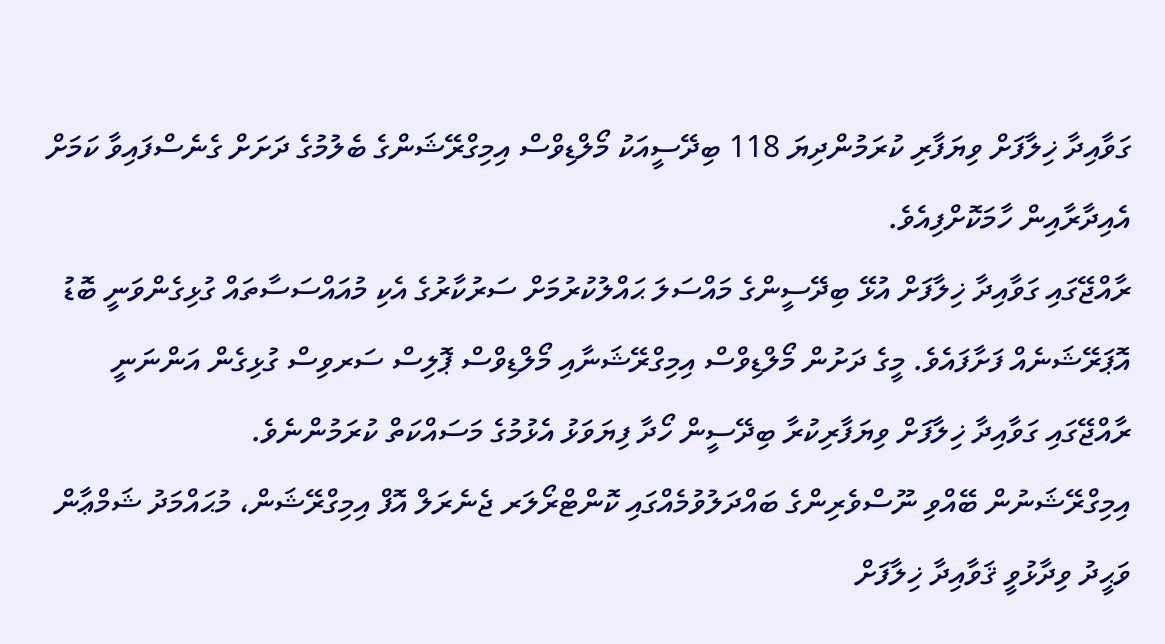ގަވާއިދާ ޚިލާފަށް ވިޔަފާރި ކުރަމުންދިޔަ 118 ބިދޭސީއަކު މޯލްޑިވްސް އިމިގްރޭޝަންގެ ބެލުމުގެ ދަށަށް ގެނެސްފައިވާ ކަމަށް އެއިދާރާއިން ހާމަކޮށްފިއެވެ.
ރާއްޖޭގައި ގަވާއިދާ ޚިލާފަށް އުޅޭ ބިދޭސީންގެ މައްސަލަ ޙައްލުކުރުމަށް ސަރުކާރުގެ އެކި މުއައްސަސާތައް ގުޅިގެންވަނީ ބޮޑު އޮޕަރޭޝަނެއް ފަށާފައެވެ. މީގެ ދަށުން މޯލްޑިވްސް އިމިގްރޭޝަނާއި މޯލްޑިވްސް ޕޮލިސް ސަރވިސް ގުޅިގެން އަންނަނީ ރާއްޖޭގައި ގަވާއިދާ ޚިލާފަށް ވިޔަފާރިކުރާ ބިދޭސީން ހޯދާ ފިޔަވަޅު އެޅުމުގެ މަސައްކަތް ކުރަމުންނެވެ.
އިމިގްރޭޝަނުން ބޭއްވި ނޫސްވެރިންގެ ބައްދަލުވުމެއްގައި ކޮންޓްރޯލަރ ޖެނެރަލް އޮފް އިމިގްރޭޝަން، މުޙައްމަދު ޝަމްޢާން ވަޙީދު ވިދާޅުވީ ޤަވާއިދާ ޚިލާފަށް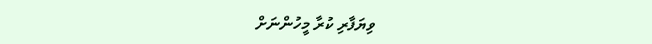ވިޔަފާރި ކުރާ މީހުންނަށް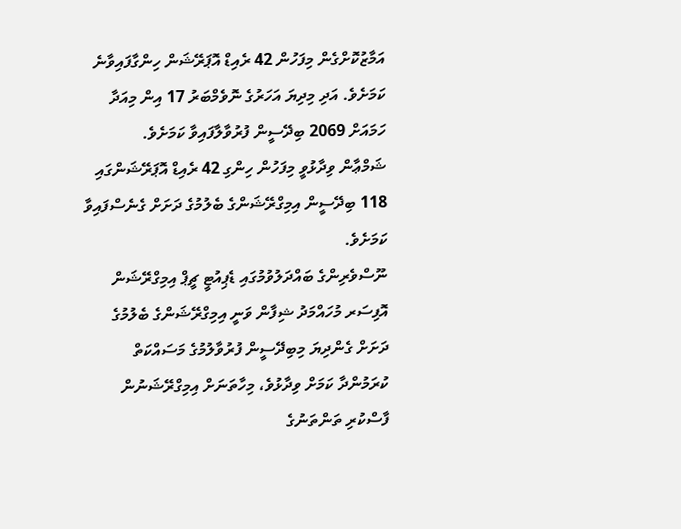އަމާޒުކޮށްގެން މިފަހުން 42 ރެއިޑް އޮޕަރޭޝަން ހިންގާފައިވާނެ ކަމަށެވެ. އަދި މިދިޔަ އަހަރުގެ ނޮވެމްބަރު 17 އިން މިއަދާ ހަމައަށް 2069 ބިދޭސީން ފުރުވާލާފައިވާ ކަމަށެވެ.
ޝަމްޢާން ވިދާޅުވީ މިފަހުން ހިންގި 42 ރެއިޑް އޮޕަރޭޝަންގައި 118 ބިދޭސީން އިމިގްރޭޝަންގެ ބެލުމުގެ ދަށަށް ގެނެސްފައިވާ ކަމަށެވެ.
ނޫސްވެރިންގެ ބައްދަލުވުމުގައި ޑެޕިއުޓީ ޗީޕް އިމިގްރޭޝަން އޮފިސަރ މުހައްމަދު ޝިފާން ވަނީ އިމިގްރޭޝަންގެ ބެލުމުގެ ދަށަށް ގެންދިޔަ މިބިދޭސީން ފުރުވާލުމުގެ މަސައްކަތް ކުރަމުންދާ ކަމަށް ވިދާޅުވެ، މިހާތަނަށް އިމިގްރޭޝަނުން ފާސްކުރި ތަންތަނުގެ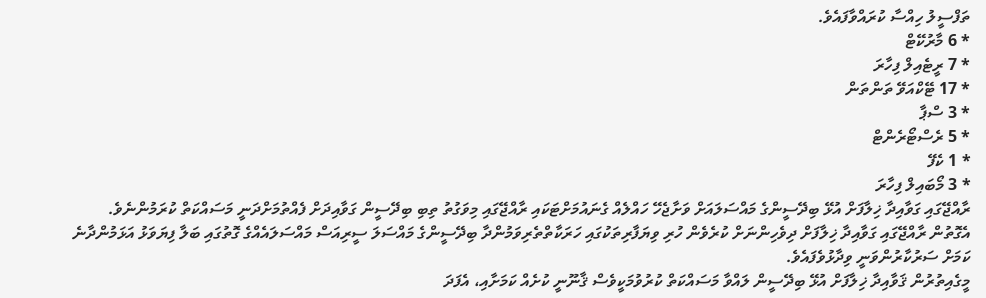ތަފްސީލު ހިއްސާ ކުރައްވާފައެވެ.
* 6 މާރުކޭޓް
* 7 ރީޓެއިލް ފިހާރަ
* 17 ޓޭކްއަވޭ ތަންތަން
* 3 ސްޕާ
* 5 ރެސްޓޯރެންޓް
* 1 ކެފޭ
* 3 މޯބައިލް ފިހާރަ
ރާއްޖޭގައި ގަވާއިދާ ޚިލާފަށް އުޅޭ ބިދޭސީންގެ މައްސަލައަށް ވަށާޖެހޭ ހައްލެއް ގެނައުމަށްޓަކައި ރާއްޖޭގައި މިވަގުތު ތިބި ބިދޭސީން ގަވާއިދަށް ފެއްތުމަށްދަނީ މަސައްކަތް ކުރަމުންނެވެ. އެގޮތުން ރާއްޖޭގައި ގަވާއިދާ ޚިލާފަށް ދިވެހިންނަށް ކުރެވެން ހުރި ވިޔަފާރިތަކުގައި ހަރަކާތްތެރިވަމުންދާ ބިދޭސީންގެ މައްސަލަ ސީރިއަސް މައްސަލައެއްގެ ގޮތުގައި ބަލާ ފިޔަވަޅު އަޅަމުންދާނެ ކަމަށް ސަރުކާރުންވަނީ ވިދާޅުވެފައެވެ.
މީގެއިތުރުން ޤަވާއިދާ ޚިލާފަށް އުޅޭ ބިދޭސީން ލައްވާ މަސައްކަތް ކުރުވުމަކީވެސް ޤާނޫނީ ކުށެއް ކަމަށާއި، އެފަދަ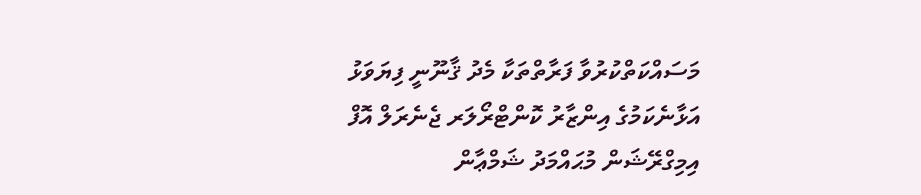މަސައްކަތްކުރުވާ ފަރާތްތަކާ މެދު ޤާނޫނީ ފިޔަވަޅު އަޅާނެކަމުގެ އިންޒާރު ކޮންޓްރޯލަރ ޖެނެރަލް އޮފް އިމިގްރޭޝަން މުޙައްމަދު ޝަމްޢާން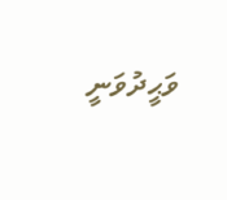ވަޙީދުވަނީ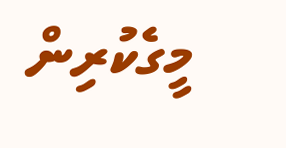މީގެކުރިން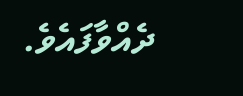ދެއްވާފައެވެ.